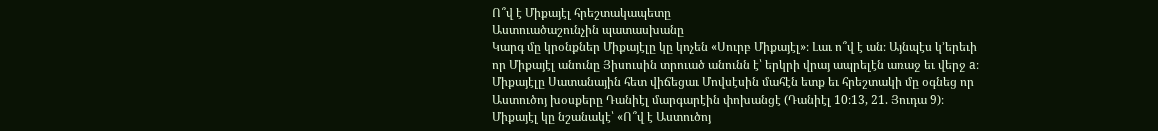Ո՞վ է Միքայէլ հրեշտակապետը
Աստուածաշունչին պատասխանը
Կարգ մը կրօնքներ Միքայէլը կը կոչեն «Սուրբ Միքայէլ»։ Լաւ ո՞վ է ան։ Այնպէս կ’երեւի որ Միքայէլ անունը Յիսուսին տրուած անունն է՝ երկրի վրայ ապրելէն առաջ եւ վերջ a։ Միքայէլը Սատանային հետ վիճեցաւ Մովսէսին մահէն ետք եւ հրեշտակի մը օգնեց որ Աստուծոյ խօսքերը Դանիէլ մարգարէին փոխանցէ (Դանիէլ 10։13, 21. Յուդա 9)։ Միքայէլ կը նշանակէ՝ «Ո՞վ է Աստուծոյ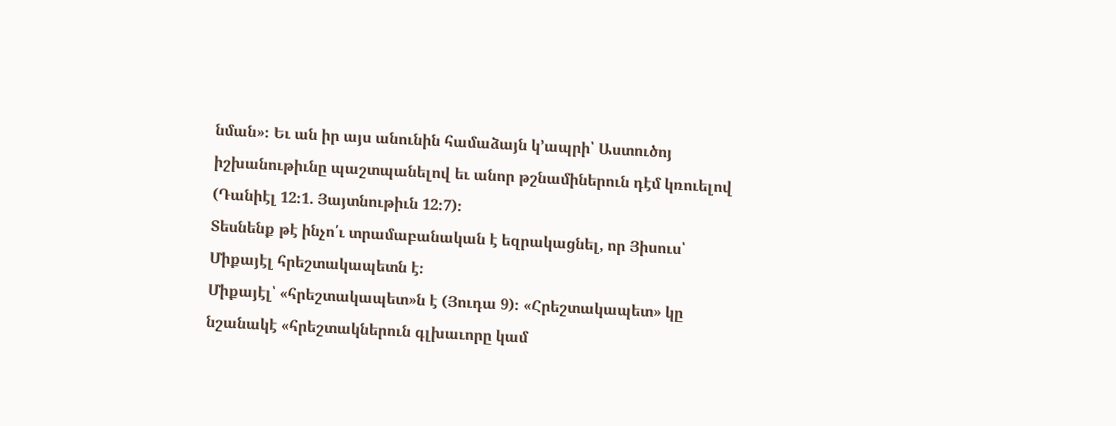նման»։ Եւ ան իր այս անունին համաձայն կ’ապրի՝ Աստուծոյ իշխանութիւնը պաշտպանելով եւ անոր թշնամիներուն դէմ կռուելով (Դանիէլ 12։1. Յայտնութիւն 12։7)։
Տեսնենք թէ ինչո՛ւ տրամաբանական է եզրակացնել, որ Յիսուս՝ Միքայէլ հրեշտակապետն է։
Միքայէլ՝ «հրեշտակապետ»ն է (Յուդա 9)։ «Հրեշտակապետ» կը նշանակէ «հրեշտակներուն գլխաւորը կամ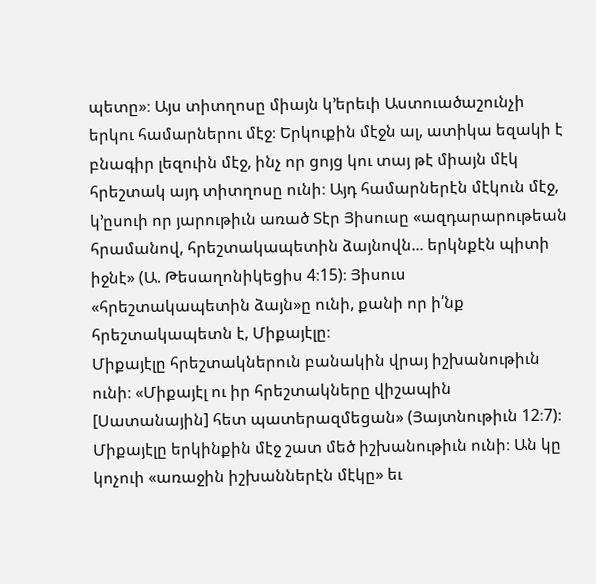պետը»։ Այս տիտղոսը միայն կ’երեւի Աստուածաշունչի երկու համարներու մէջ։ Երկուքին մէջն ալ, ատիկա եզակի է բնագիր լեզուին մէջ, ինչ որ ցոյց կու տայ թէ միայն մէկ հրեշտակ այդ տիտղոսը ունի։ Այդ համարներէն մէկուն մէջ, կ’ըսուի որ յարութիւն առած Տէր Յիսուսը «ազդարարութեան հրամանով, հրեշտակապետին ձայնովն... երկնքէն պիտի իջնէ» (Ա. Թեսաղոնիկեցիս 4։15)։ Յիսուս «հրեշտակապետին ձայն»ը ունի, քանի որ ի՛նք հրեշտակապետն է, Միքայէլը։
Միքայէլը հրեշտակներուն բանակին վրայ իշխանութիւն ունի։ «Միքայէլ ու իր հրեշտակները վիշապին [Սատանային] հետ պատերազմեցան» (Յայտնութիւն 12։7)։ Միքայէլը երկինքին մէջ շատ մեծ իշխանութիւն ունի։ Ան կը կոչուի «առաջին իշխաններէն մէկը» եւ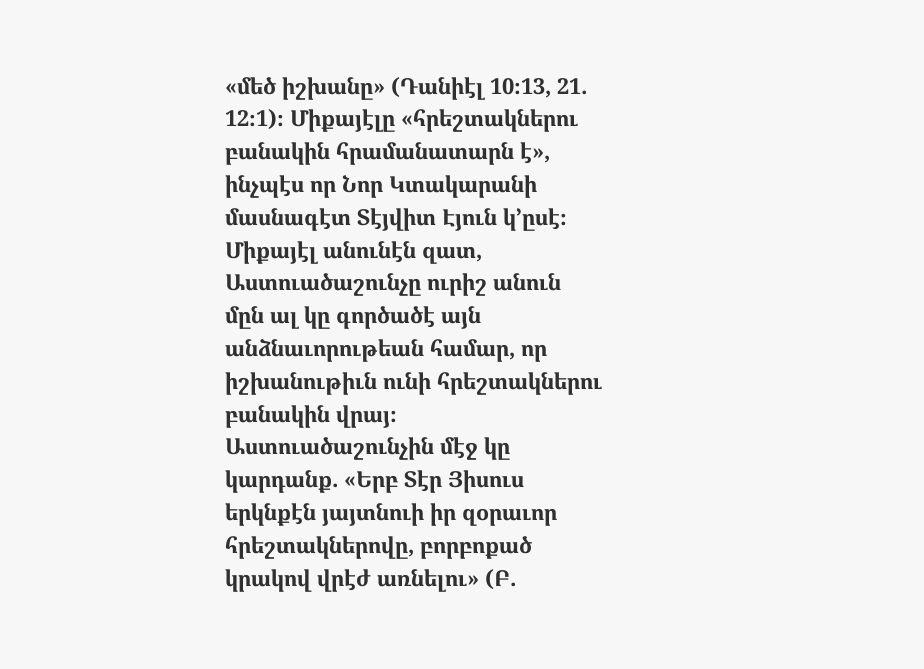«մեծ իշխանը» (Դանիէլ 10։13, 21. 12։1)։ Միքայէլը «հրեշտակներու բանակին հրամանատարն է», ինչպէս որ Նոր Կտակարանի մասնագէտ Տէյվիտ Էյուն կ’ըսէ։
Միքայէլ անունէն զատ, Աստուածաշունչը ուրիշ անուն մըն ալ կը գործածէ այն անձնաւորութեան համար, որ իշխանութիւն ունի հրեշտակներու բանակին վրայ։ Աստուածաշունչին մէջ կը կարդանք. «Երբ Տէր Յիսուս երկնքէն յայտնուի իր զօրաւոր հրեշտակներովը, բորբոքած կրակով վրէժ առնելու» (Բ.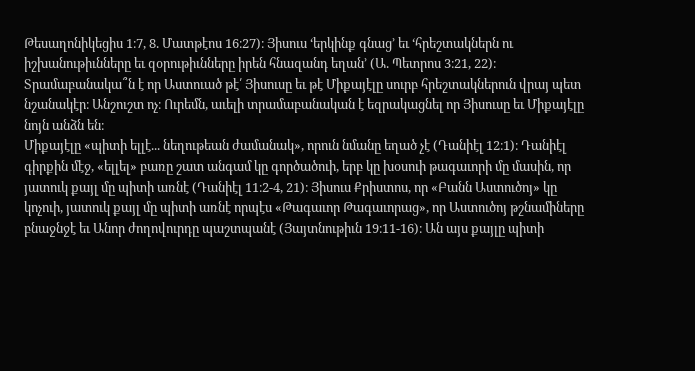Թեսաղոնիկեցիս 1։7, 8. Մատթէոս 16։27)։ Յիսուս ‘երկինք գնաց’ եւ ‘հրեշտակներն ու իշխանութիւնները եւ զօրութիւնները իրեն հնազանդ եղան’ (Ա. Պետրոս 3։21, 22)։ Տրամաբանակա՞ն է որ Աստուած թէ՛ Յիսուսը եւ թէ Միքայէլը սուրբ հրեշտակներուն վրայ պետ նշանակէր։ Անշուշտ ոչ։ Ուրեմն, աւելի տրամաբանական է եզրակացնել որ Յիսուսը եւ Միքայէլը նոյն անձն են։
Միքայէլը «պիտի ելլէ... նեղութեան ժամանակ», որուն նմանը եղած չէ (Դանիէլ 12։1)։ Դանիէլ գիրքին մէջ, «ելլել» բառը շատ անգամ կը գործածուի, երբ կը խօսուի թագաւորի մը մասին, որ յատուկ քայլ մը պիտի առնէ (Դանիէլ 11։2-4, 21)։ Յիսուս Քրիստոս, որ «Բանն Աստուծոյ» կը կոչուի, յատուկ քայլ մը պիտի առնէ որպէս «Թագաւոր Թագաւորաց», որ Աստուծոյ թշնամիները բնաջնջէ եւ Անոր ժողովուրդը պաշտպանէ (Յայտնութիւն 19։11-16)։ Ան այս քայլը պիտի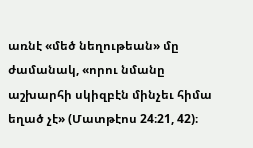առնէ «մեծ նեղութեան» մը ժամանակ, «որու նմանը աշխարհի սկիզբէն մինչեւ հիմա եղած չէ» (Մատթէոս 24։21, 42)։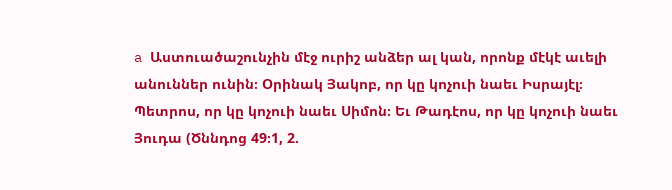a Աստուածաշունչին մէջ ուրիշ անձեր ալ կան, որոնք մէկէ աւելի անուններ ունին։ Օրինակ Յակոբ, որ կը կոչուի նաեւ Իսրայէլ։ Պետրոս, որ կը կոչուի նաեւ Սիմոն։ Եւ Թադէոս, որ կը կոչուի նաեւ Յուդա (Ծննդոց 49։1, 2.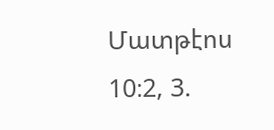Մատթէոս 10։2, 3.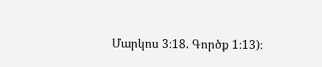Մարկոս 3։18. Գործք 1։13)։